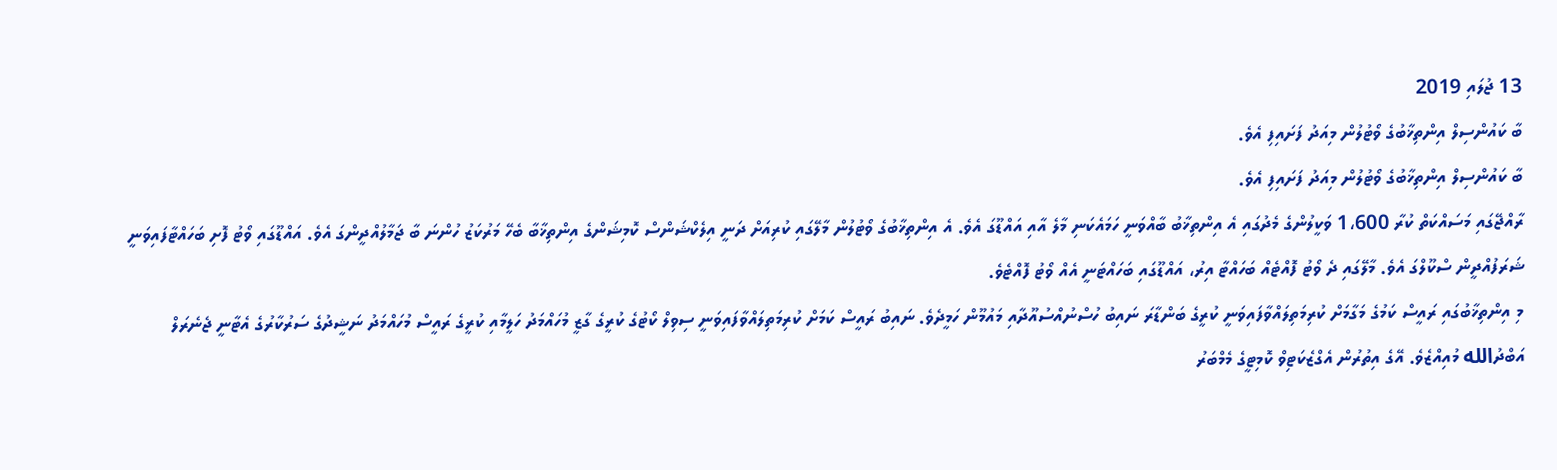13 ޖުލައި 2019
ބާ ކައުންސިލް އިންތިޚާބުގެ ވޯޓުލުން މިއަދު ފަށައިފި އެވެ.
ބާ ކައުންސިލް އިންތިޚާބުގެ ވޯޓުލުން މިއަދު ފަށައިފި އެވެ.
ރާއްޖޭގައި މަސައްކަތް ކުރާ 1،600 ވަކީލުންގެ މެދުގައި އެ އިންތިޚާބު ބާއްވަނީ ހަމައެކަނި މާލެ އާއި އައްޑޫގަ އެވެ. އެ އިންތިޚާބުގެ ވޯޓުލުން މާލޭގައި ކުރިއަށް ދަނީ އިލެކްޝަންސް ކޮމިޝަންގެ އިންތިޚާބާ ބެހޭ މަރުކަޒު ހުންނަ ބާ ޖަމާލުއްދީންގަ އެވެ. އައްޑޫގައި ވޯޓު ފޮށި ބަހައްޓާފައިވަނީ ޝަރަފުއްދީން ސްކޫލްގަ އެވެ. މާލޭގައި ދެ ވޯޓު ފޮއްޓެއް ބަހައްޓާ އިރު، އައްޑޫގައި ބަހައްޓަނީ އެއް ވޯޓު ފޮއްޓެވެ.
މި އިންތިޚާބުގައި ރައީސް ކަމުގެ މަގާމަށް ކުރިމަތިލައްވާފައިވަނީ ކުރީގެ ބަންޑާރަ ނައިބު ހުސްނުއްސުއޫދާއި މައުމޫން ހަމީދެވެ. ނައިބު ރައީސް ކަމަށް ކުރިމަތިލައްވާފައިވަނީ ސިވިލް ކޯޓުގެ ކުރީގެ ގާޒީ މުހައްމަދު ހަލީމާއި ކުރީގެ ރައީސް މުހައްމަދު ނަޝީދުގެ ސަރުކާރުގެ އެޓާނީ ޖެނެރަލް އަބްދުالله މުއިއްޒެވެ. އޭގެ އިތުރުން އެގްޒެކަޓިވް ކޮމިޓީގެ މެމްބަރު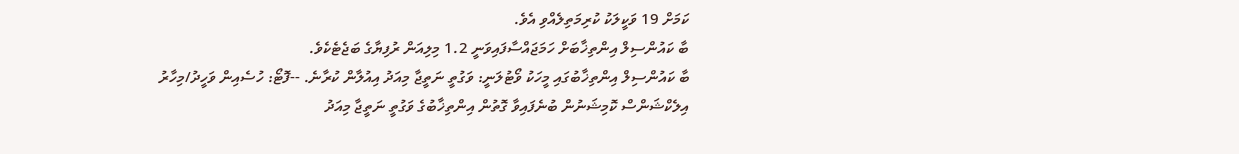ކަމަށް 19 ވަކީލަކު ކުރިމަތިލެއްވި އެވެ.
ބާ ކައުންސިލް އިންތިޚާބަށް ހަމަޖައްސާފައިވަނީ 1.2 މިލިއަން ރުފިޔާގެ ބަޖެޓެކެވެ.
ބާ ކައުންސިލް އިންތިޚާބުގައި މީހަކު ވޯޓުލަނީ: ވަގުތީ ނަތީޖާ މިއަދު އިއުލާން ކުރާނެ. --ފޮޓޯ: ހުސެއިން ވަހީދު/މިހާރު
އިލެކްޝަންސް ކޮމިޝަނުން ބުނެފައިވާ ގޮތުން އިންތިޚާބުގެ ވަގުތީ ނަތީޖާ މިއަދު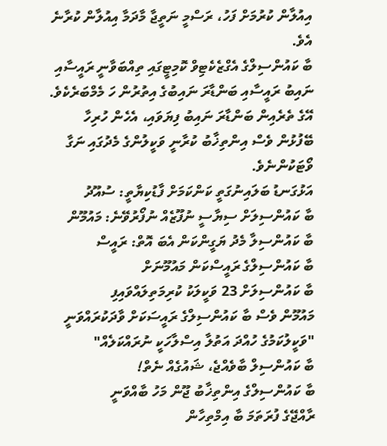އިއުލާން ކުރުމަށް ފަހު، ރަސްމީ ނަތީޖާ މާދަމާ އިއުލާން ކުރާނެ އެވެ.
ބާ ކައުންސިލްގެ އެގްޒެކެޓިވް ކޮމިޓީގައި ތިއްބަވާނީ ރައީސާއި ނައިބު ރައީސާއި ބަންޑާރަ ނައިބުގެ އިތުރުން ހަ މެމްބަރެކެވެ. އޭގެ ތެރެއިން ބަންޑާރަ ނައިބު ފިޔަވައި، އެހެން ހުރިހާ ބޭފުޅުން ވެސް އިންތިޚާބު ކުރާނީ ވަކީލުންގެ މެދުގައި ނަގާ ވޯޓަކުންނެވެ.
އަޅުގަނޑު ބަލައިނުގަތީ ކަންކަމަށް ފާޑުކިޔާތީ: ސުއޫދު
ބާ ކައުންސިލަށް ސިޔާސީ ނުފޫޒެއް ނުފޯރުވޭނެ: މައުމޫން
ބާ ކައުންސިލާ މެދު ޔަގީންކަން އެބަ އޮތް: ރައީސް
ބާ ކައުންސިލްގެ ރައީސްކަން މައުމޫނަށް
ބާ ކައުންސިލަށް 23 ވަކީލަކު ކުރިމަތިލައްވައިފި
މައުމޫން ވެސް ބާ ކައުންސިލްގެ ރައީސަކަށް ވާދަކުރައްވަނީ
"ވަކީލުކަމުގެ ހުއްދަ އަތުލާ އިސްލާހަކީ ނުރައްކަލެއް"
ބާ ކައުންސިލް ބާވެއްޖެ، ޝައުގެއް ނެތް!
ބާ ކައުންސިލްގެ އިންތިޚާބު ޖޫން މަހު ބާއްވަނީ
ރާއްޖޭގެ ފުރަތަމަ ބާ އިމްތިހާން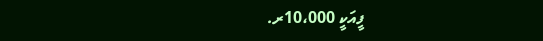ފީއަކީ 10،000ރ.